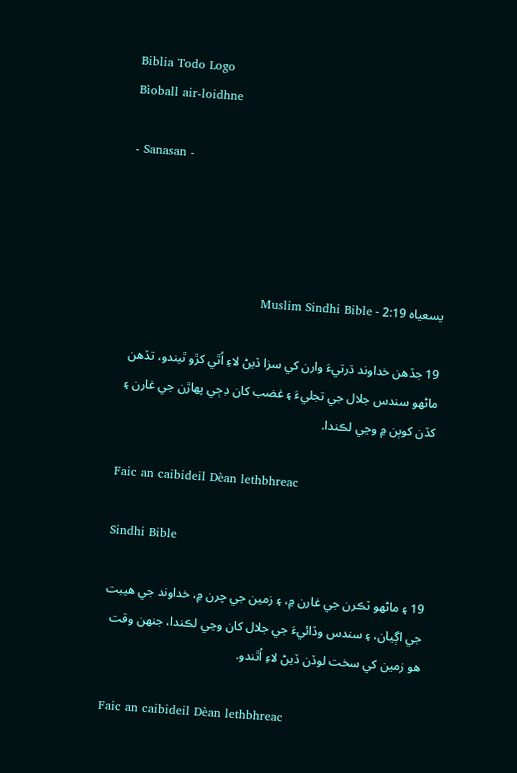Biblia Todo Logo
Bìoball air-loidhne

- Sanasan -




يسعياہ 2:19 - Muslim Sindhi Bible

19 جڏهن خداوند ڌرتيءَ وارن کي سزا ڏيڻ لاءِ اُٿي کڙو ٿيندو، تڏهن ماڻهو سندس جلال جي تجليءَ ۽ غضب کان ڊڄي پهاڙن جي غارن ۽ کڏن کوٻن ۾ وڃي لڪندا.

Faic an caibideil Dèan lethbhreac

Sindhi Bible

19 ۽ ماڻهو ٽڪرن جي غارن ۾، ۽ زمين جي چرن ۾، خداوند جي هيبت جي اڳيان، ۽ سندس وڏائيءَ جي جلال کان وڃي لڪندا، جنهن وقت هو زمين کي سخت لوڏن ڏيڻ لاءِ اُٿندو.

Faic an caibideil Dèan lethbhreac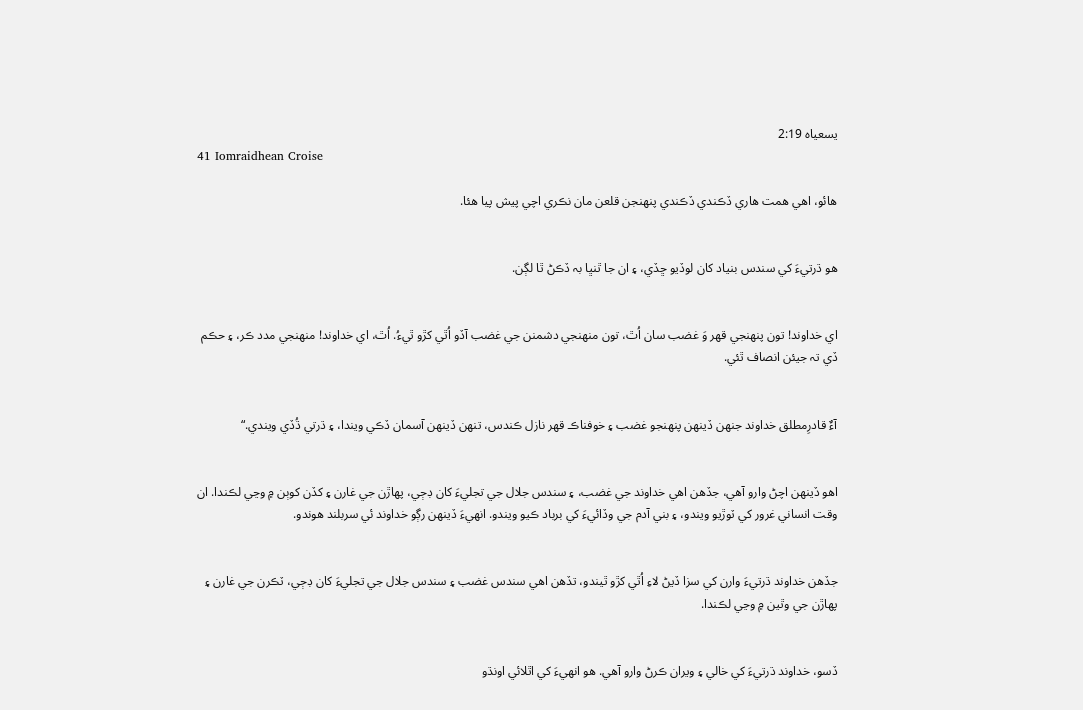يسعياہ 2:19
41 Iomraidhean Croise

هائو، اهي همت هاري ڏڪندي ڏڪندي پنهنجن قلعن مان نڪري اچي پيش پيا هئا.


هو ڌرتيءَ کي سندس بنياد کان لوڏيو ڇڏي، ۽ ان جا ٿنڀا بہ ڏڪڻ ٿا لڳن.


اي خداوند! تون پنهنجي قهر وَ غضب سان اُٿ، تون منهنجي دشمنن جي غضب آڏو اُٿي کڙو ٿيءُ. اُٿ، اي خداوند! منهنجي مدد ڪر، ۽ حڪم ڏي تہ جيئن انصاف ٿئي.


آءٌ قادرِمطلق خداوند جنهن ڏينهن پنهنجو غضب ۽ خوفناڪ قهر نازل ڪندس، تنهن ڏينهن آسمان ڏڪي ويندا، ۽ ڌرتي ڌُڏي ويندي.“


اهو ڏينهن اچڻ وارو آهي، جڏهن اهي خداوند جي غضب، ۽ سندس جلال جي تجليءَ کان ڊڄي، پهاڙن جي غارن ۽ کڏن کوٻن ۾ وڃي لڪندا. ان وقت انساني غرور کي ٽوڙيو ويندو، ۽ بني آدم جي وڏائيءَ کي برباد ڪيو ويندو. انهيءَ ڏينهن رڳو خداوند ئي سربلند هوندو.


جڏهن خداوند ڌرتيءَ وارن کي سزا ڏيڻ لاءِ اُٿي کڙو ٿيندو، تڏهن اهي سندس غضب ۽ سندس جلال جي تجليءَ کان ڊڄي، ٽڪرن جي غارن ۽ پهاڙن جي وٿين ۾ وڃي لڪندا.


ڏسو، خداوند ڌرتيءَ کي خالي ۽ ويران ڪرڻ وارو آهي. هو انهيءَ کي اٿلائي اونڌو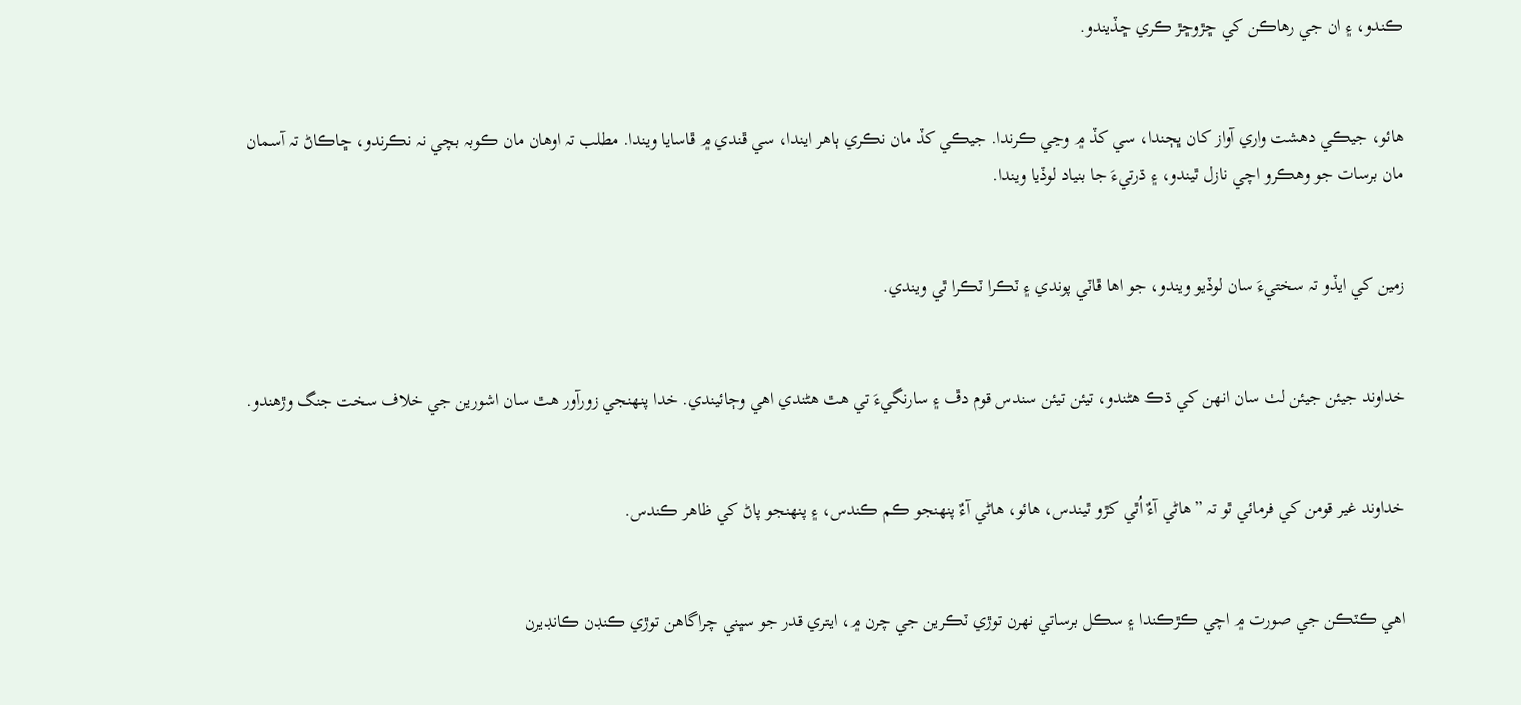ڪندو، ۽ ان جي رهاڪن کي ڇڙوڇڙ ڪري ڇڏيندو.


هائو، جيڪي دهشت واري آواز کان ڀڄندا، سي کڏ ۾ وڃي ڪرندا. جيڪي کڏ مان نڪري ٻاهر ايندا، سي ڦندي ۾ ڦاسايا ويندا. مطلب تہ اوهان مان ڪوبہ بچي نہ نڪرندو، ڇاڪاڻ تہ آسمان مان برسات جو وهڪرو اچي نازل ٿيندو، ۽ ڌرتيءَ جا بنياد لوڏيا ويندا.


زمين کي ايڏو تہ سختيءَ سان لوڏيو ويندو، جو اها ڦاٽي پوندي ۽ ٽڪرا ٽڪرا ٿي ويندي.


خداوند جيئن جيئن لٺ سان انهن کي ڌڪ هڻندو، تيئن تيئن سندس قوم دڦ ۽ سارنگيءَ تي هٿ هڻندي اهي وڄائيندي. خدا پنهنجي زورآور هٿ سان اشورين جي خلاف سخت جنگ وڙهندو.


خداوند غير قومن کي فرمائي ٿو تہ ”هاڻي آءٌ اُٿي کڙو ٿيندس، هائو، هاڻي آءٌ پنهنجو ڪم ڪندس، ۽ پنهنجو پاڻ کي ظاهر ڪندس.


اهي ڪٽڪن جي صورت ۾ اچي ڪڙڪندا ۽ سڪل برساتي نهرن توڙي ٽڪرين جي چرن ۾، ايتري قدر جو سڀني چراگاهن توڙي ڪنڊن ڪانڊيرن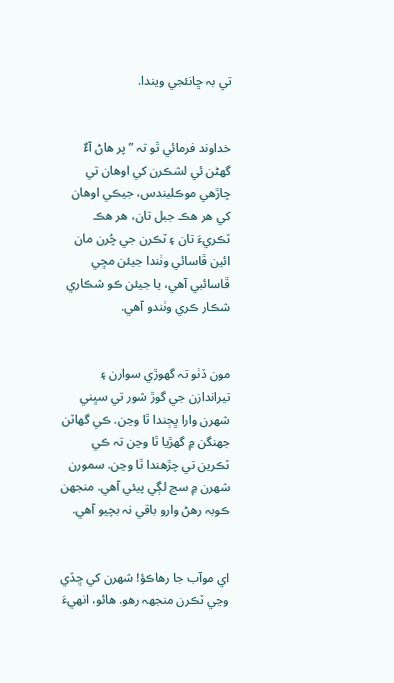تي بہ ڇانئجي ويندا.


خداوند فرمائي ٿو تہ ”پر هاڻ آءٌ گھڻن ئي لشڪرن کي اوهان تي چاڙهي موڪليندس، جيڪي اوهان کي هر هڪ جبل تان، هر هڪ ٽڪريءَ تان ۽ ٽڪرن جي چُرن مان ائين ڦاسائي وٺندا جيئن مڇي ڦاسائبي آهي، يا جيئن ڪو شڪاري شڪار ڪري وٺندو آهي.


مون ڏٺو تہ گھوڙي سوارن ۽ تيراندازن جي گوڙ شور تي سڀني شهرن وارا ڀڄندا ٿا وڃن. ڪي گھاٽن جھنگن ۾ گھڙيا ٿا وڃن تہ ڪي ٽڪرين تي چڙهندا ٿا وڃن. سمورن شهرن ۾ سڃ لڳي پيئي آهي. منجھن ڪوبہ رهڻ وارو باقي نہ بچيو آهي.


اي موآب جا رهاڪؤ! شهرن کي ڇڏي وڃي ٽڪرن منجھہ رهو. هائو، انهيءَ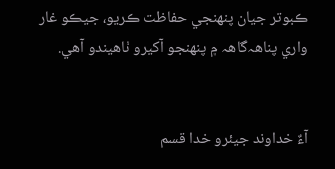ڪبوتر جيان پنهنجي حفاظت ڪريو، جيڪو غار واري پناهہ‌گاهہ ۾ پنهنجو آکيرو ٺاهيندو آهي.


آءٌ خداوند جيئرو خدا قسم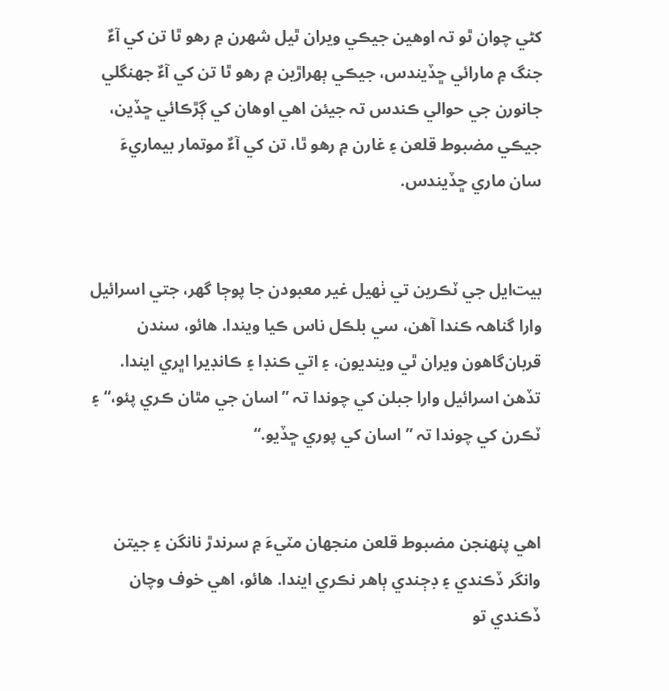کڻي چوان ٿو تہ اوهين جيڪي ويران ٿيل شهرن ۾ رهو ٿا تن کي آءٌ جنگ ۾ مارائي ڇڏيندس، جيڪي ٻهراڙين ۾ رهو ٿا تن کي آءٌ جھنگلي جانورن جي حوالي ڪندس تہ جيئن اهي اوهان کي ڳڙڪائي ڇڏين، جيڪي مضبوط قلعن ۽ غارن ۾ رهو ٿا، تن کي آءٌ موتمار بيماريءَ سان ماري ڇڏيندس.


بيت‌ايل جي ٽڪرين تي ٺهيل غير معبودن جا پوڄا گھر، جتي اسرائيل وارا گناهہ ڪندا آهن، سي بلڪل ناس ڪيا ويندا. هائو، سندن قربان‌گاهون ويران ٿي وينديون، ۽ اتي ڪنڊا ۽ ڪانڊيرا اڀري ايندا. تڏهن اسرائيل وارا جبلن کي چوندا تہ ”اسان جي مٿان ڪري پئو،“ ۽ ٽڪرن کي چوندا تہ ”اسان کي پوري ڇڏيو.“


اهي پنهنجن مضبوط قلعن منجھان مٽيءَ ۾ سرندڙ نانگن ۽ جيتن وانگر ڏڪندي ۽ ڊڄندي ٻاهر نڪري ايندا. هائو، اهي خوف وچان ڏڪندي تو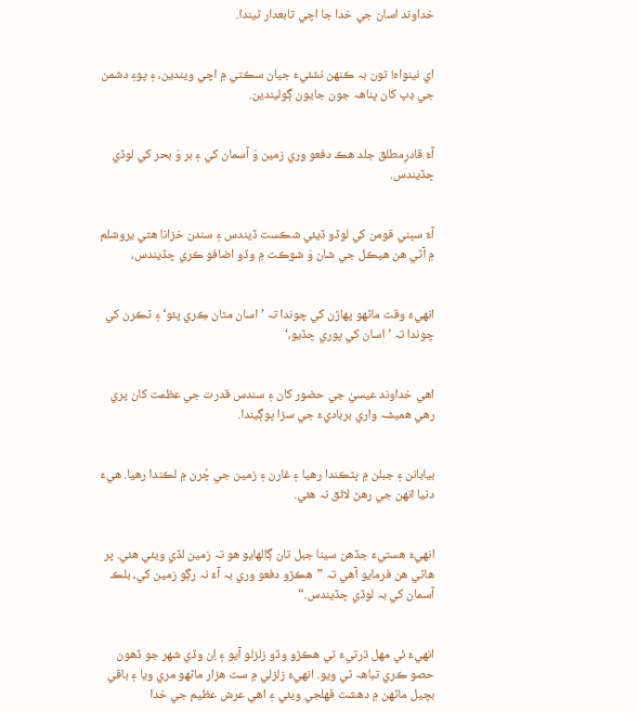خداوند اسان جي خدا جا اچي تابعدار ٿيندا.


اي نينواہ! تون بہ ڪنهن نشئيءَ جيان سڪتي ۾ اچي ويندين، ۽ پوءِ دشمن جي ڊپ کان پناهہ جون جايون ڳوليندين.


آءٌ قادرِمطلق جلد هڪ دفعو وري زمين وَ آسمان کي ۽ بر وَ بحر کي لوڏي ڇڏيندس.


آءٌ سڀني قومن کي لوڏو ڏيئي شڪست ڏيندس ۽ سندن خزانا هتي يروشلم ۾ آڻي هن هيڪل جي شان وَ شوڪت ۾ وڏو اضافو ڪري ڇڏيندس،


انهيءَ وقت ماڻهو پهاڙن کي چوندا تہ ’اسان مٿان ڪِري پئو‘ ۽ ٽڪرن کي چوندا تہ ’اسان کي پوري ڇڏيو،‘


اهي خداوند عيسيٰ جي حضور کان ۽ سندس قدرت جي عظمت کان پري رهي هميشہ واري برباديءَ جي سزا ڀوڳيندا.


بيابانن ۽ جبلن ۾ ڀٽڪندا رهيا ۽ غارن ۽ زمين جي چُرن ۾ لڪندا رهيا. هيءَ دنيا انهن جي رهڻ لائق نہ هئي.


انهيءَ هستيءَ جڏهن سينا جبل تان ڳالهايو هو تہ زمين لڏي ويئي هئي. پر هاڻي هن فرمايو آهي تہ ”هڪڙو دفعو وري بہ آءٌ نہ رڳو زمين کي، بلڪ آسمان کي بہ لوڏي ڇڏيندس.“


انهيءَ ئي مهل ڌرتيءَ تي هڪڙو وڏو زلزلو آيو ۽ اِن وڏي شهر جو ڏهون حصو ڪري تباهہ ٿي ويو. انهيءَ زلزلي ۾ ست هزار ماڻهو مري ويا ۽ باقي بچيل ماڻهن ۾ دهشت ڦهلجي ويئي ۽ اهي عرش عظيم جي خدا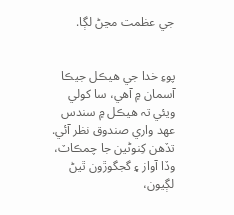جي عظمت مڃڻ لڳا.


پوءِ خدا جي هيڪل جيڪا آسمان ۾ آهي، سا کولي ويئي تہ هيڪل ۾ سندس عهد واري صندوق نظر آئي. تڏهن کِنوڻين جا چمڪاٽ، وڏا آواز ۽ گجگوڙون ٿيڻ لڳيون،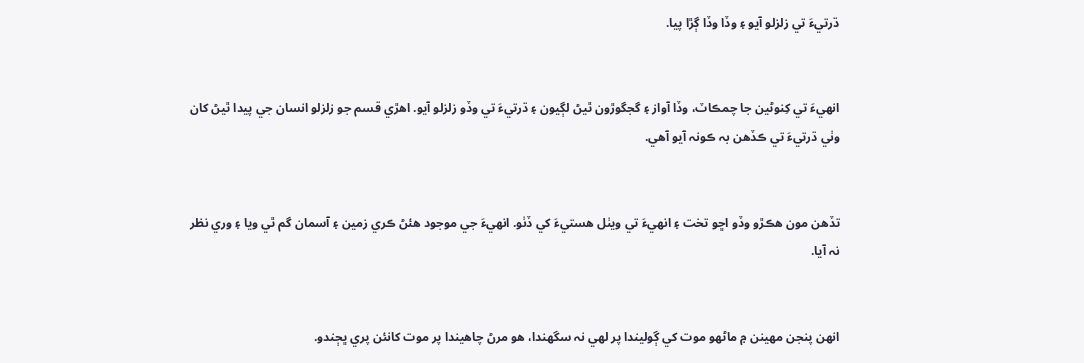ڌرتيءَ تي زلزلو آيو ۽ وڏا وڏا ڳڙا پيا.


انهيءَ تي کِنوڻين جا چمڪاٽ، وڏا آواز ۽ گجگوڙون ٿيڻ لڳيون ۽ ڌرتيءَ تي وڏو زلزلو آيو. اهڙي قسم جو زلزلو انسان جي پيدا ٿيڻ کان وٺي ڌرتيءَ تي ڪڏهن بہ ڪونہ آيو آهي.


تڏهن مون هڪڙو وڏو اڇو تخت ۽ انهيءَ تي ويٺل هستيءَ کي ڏٺو. انهيءَ جي موجود هئڻ ڪري زمين ۽ آسمان گم ٿي ويا ۽ وري نظر نہ آيا.


انهن پنجن مهينن ۾ ماڻهو موت کي ڳوليندا پر لهي نہ سگھندا، هو مرڻ چاهيندا پر موت کانئن پري ڀڄندو.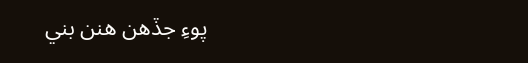پوءِ جڏهن هنن بني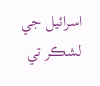اسرائيل جي لشڪر تي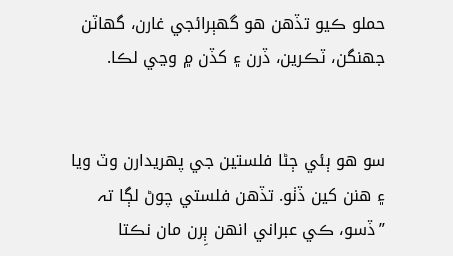حملو ڪيو تڏهن هو گھٻرائجي غارن، گھاٽن جھنگن، ٽڪرين، ڏرن ۽ کڏن ۾ وڃي لڪا.


سو هو ٻئي ڄڻا فلستين جي پهريدارن وٽ ويا ۽ هنن کين ڏٺو. تڏهن فلستي چوڻ لڳا تہ ”ڏسو، ڪي عبراني انهن ٻِرن مان نڪتا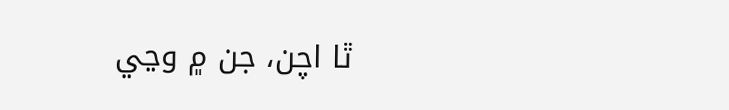ٿا اچن، جن ۾ وڃي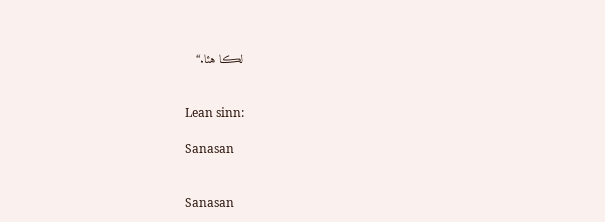لڪا هئا.“


Lean sinn:

Sanasan


Sanasan